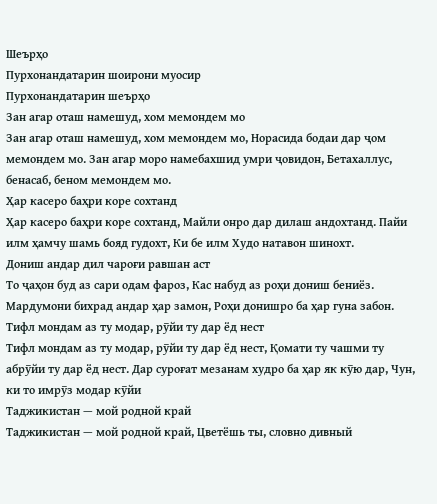Шеърҳо
Пурхонандатарин шоирони муосир
Пурхонандатарин шеърҳо
Зан агар оташ намешуд, хом мемондем мо
Зан агар оташ намешуд, хом мемондем мо, Норасида бодаи дар ҷом мемондем мо. Зан агар моро намебахшид умри ҷовидон, Бетахаллус, бенасаб, беном мемондем мо.
Ҳар касеро баҳри коре сохтанд
Ҳар касеро баҳри коре сохтанд, Майли онро дар дилаш андохтанд. Пайи илм ҳамчу шамь бояд гудохт, Ки бе илм Худо натавон шинохт.
Дониш андар дил чароғи равшан аст
То ҷаҳон буд аз сари одам фароз, Кас набуд аз роҳи дониш бениёз. Мардумони бихрад андар ҳар замон, Роҳи донишро ба ҳар гуна забон.
Тифл мондам аз ту модар, рӯйи ту дар ёд нест
Тифл мондам аз ту модар, рӯйи ту дар ёд нест, Қомати ту чашми ту абрӯйи ту дар ёд нест. Дар суроғат мезанам худро ба ҳар як кӯю дар, Чун, ки то имрӯз модар кӯйи
Таджикистан — мой родной край
Таджикистан — мой родной край, Цветёшь ты, словно дивный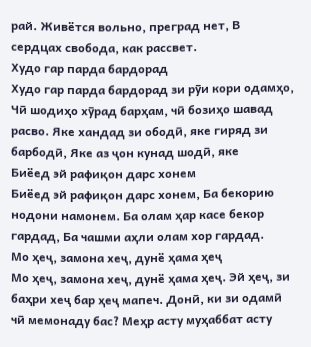рай. Живётся вольно, преград нет, В сердцах свобода, как рассвет.
Худо гар парда бардорад
Худо гар парда бардорад зи рӯи кори одамҳо, Чӣ шодиҳо хӯрад барҳам, чӣ бозиҳо шавад расво. Яке хандад зи ободӣ, яке гиряд зи барбодӣ, Яке аз ҷон кунад шодӣ, яке
Биёед эй рафиқон дарс хонем
Биёед эй рафиқон дарс хонем, Ба бекорию нодони намонем. Ба олам ҳар касе бекор гардад, Ба чашми аҳли олам хор гардад.
Мо ҳеҷ, замона хеҷ, дунё ҳама ҳеҷ
Мо ҳеҷ, замона хеҷ, дунё ҳама ҳеҷ. Эй ҳеҷ, зи баҳри хеҷ бар ҳеҷ мапеч. Донӣ, ки зи одамӣ чӣ мемонаду бас? Меҳр асту муҳаббат асту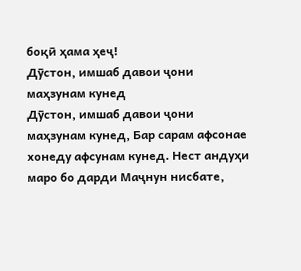боқӣ ҳама ҳеҷ!
Дӯстон, имшаб давои ҷони маҳзунам кунед
Дӯстон, имшаб давои ҷони маҳзунам кунед, Бар сарам афсонае хонеду афсунам кунед. Нест андуҳи маро бо дарди Маҷнун нисбате,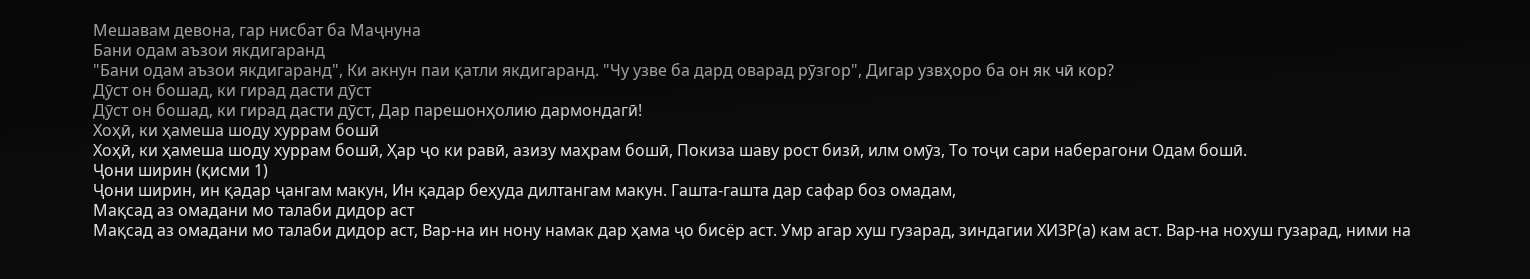Мешавам девона, гар нисбат ба Маҷнуна
Бани одам аъзои якдигаранд
"Бани одам аъзои якдигаранд", Ки акнун паи қатли якдигаранд. "Чу узве ба дард оварад рӯзгор", Дигар узвҳоро ба он як чӣ кор?
Дӯст он бошад, ки гирад дасти дӯст
Дӯст он бошад, ки гирад дасти дӯст, Дар парешонҳолию дармондагӣ!
Хоҳӣ, ки ҳамеша шоду хуррам бошӣ
Хоҳӣ, ки ҳамеша шоду хуррам бошӣ, Ҳар ҷо ки равӣ, азизу маҳрам бошӣ, Покиза шаву рост бизӣ, илм омӯз, То тоҷи сари наберагони Одам бошӣ.
Ҷони ширин (қисми 1)
Ҷони ширин, ин қадар ҷангам макун, Ин қадар беҳуда дилтангам макун. Гашта-гашта дар сафар боз омадам,
Мақсад аз омадани мо талаби дидор аст
Мақсад аз омадани мо талаби дидор аст, Вар-на ин нону намак дар ҳама ҷо бисёр аст. Умр агар хуш гузарад, зиндагии ХИЗР(а) кам аст. Вар-на нохуш гузарад, ними на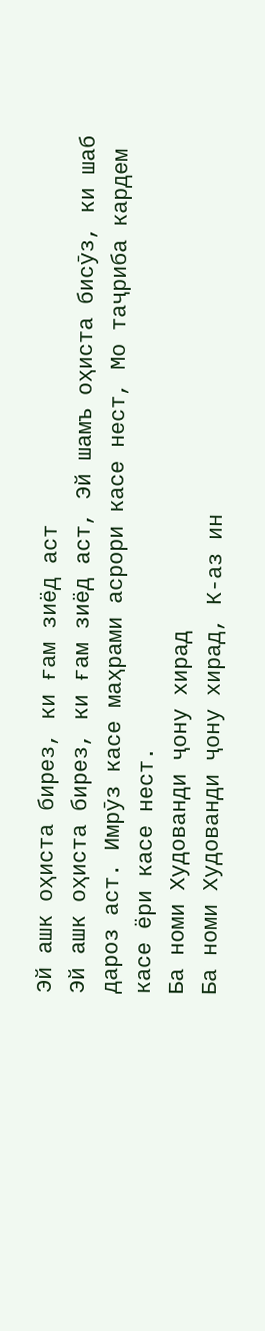Эй ашк оҳиста бирез, ки ғам зиёд аст
Эй ашк оҳиста бирез, ки ғам зиёд аст, Эй шамъ оҳиста бисӯз, ки шаб дароз аст. Имрӯз касе маҳрами асрори касе нест, Мо таҷриба кардем касе ёри касе нест.
Ба номи Худованди ҷону хирад
Ба номи Худованди ҷону хирад, К-аз ин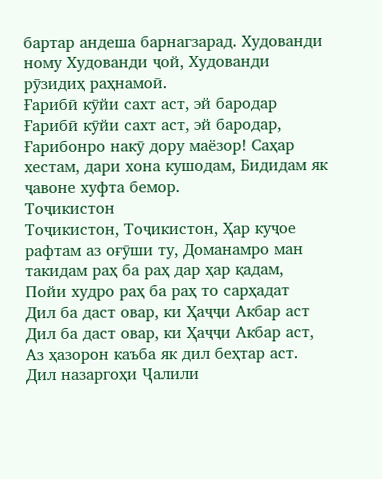бартар андеша барнагзарад. Худованди ному Худованди ҷой, Худованди рӯзидиҳ раҳнамоӣ.
Ғарибӣ кӯйи сахт аст, эй бародар
Ғарибӣ кӯйи сахт аст, эй бародар, Ғарибонро накӯ дору маёзор! Саҳар хестам, дари хона кушодам, Бидидам як ҷавоне хуфта бемор.
Тоҷикистон
Тоҷикистон, Тоҷикистон, Ҳар куҷое рафтам аз оғӯши ту, Доманамро ман такидам раҳ ба раҳ дар ҳар қадам, Пойи худро раҳ ба раҳ то сарҳадат
Дил ба даст овар, ки Ҳаҷҷи Акбар аст
Дил ба даст овар, ки Ҳаҷҷи Акбар аст, Аз ҳазорон каъба як дил беҳтар аст. Дил назаргоҳи Ҷалили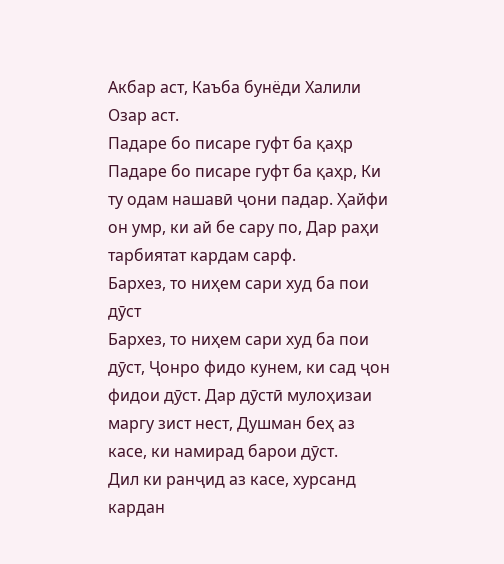Акбар аст, Каъба бунёди Халили Озар аст.
Падаре бо писаре гуфт ба қаҳр
Падаре бо писаре гуфт ба қаҳр, Ки ту одам нашавӣ ҷони падар. Ҳайфи он умр, ки ай бе сару по, Дар раҳи тарбиятат кардам сарф.
Бархез, то ниҳем сари худ ба пои дӯст
Бархез, то ниҳем сари худ ба пои дӯст, Ҷонро фидо кунем, ки сад ҷон фидои дӯст. Дар дӯстӣ мулоҳизаи маргу зист нест, Душман беҳ аз касе, ки намирад барои дӯст.
Дил ки ранҷид аз касе, хурсанд кардан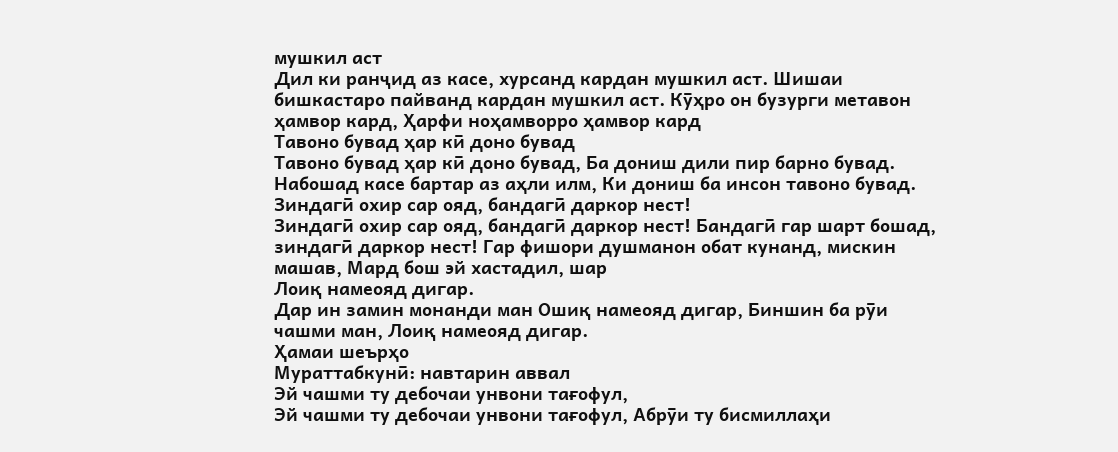мушкил аст
Дил ки ранҷид аз касе, хурсанд кардан мушкил аст. Шишаи бишкастаро пайванд кардан мушкил аст. Кӯҳро он бузурги метавон ҳамвор кард, Ҳарфи ноҳамворро ҳамвор кард
Тавоно бувад ҳар кӣ доно бувад
Тавоно бувад ҳар кӣ доно бувад, Ба дониш дили пир барно бувад. Набошад касе бартар аз аҳли илм, Ки дониш ба инсон тавоно бувад.
Зиндагӣ охир сар ояд, бандагӣ даркор нест!
Зиндагӣ охир сар ояд, бандагӣ даркор нест! Бандагӣ гар шарт бошад, зиндагӣ даркор нест! Гар фишори душманон обат кунанд, мискин машав, Мард бош эй хастадил, шар
Лоиқ намеояд дигар.
Дар ин замин монанди ман Ошиқ намеояд дигар, Биншин ба рӯи чашми ман, Лоиқ намеояд дигар.
Ҳамаи шеърҳо
Мураттабкунӣ: навтарин аввал
Эй чашми ту дебочаи унвони тағофул,
Эй чашми ту дебочаи унвони тағофул, Абрӯи ту бисмиллаҳи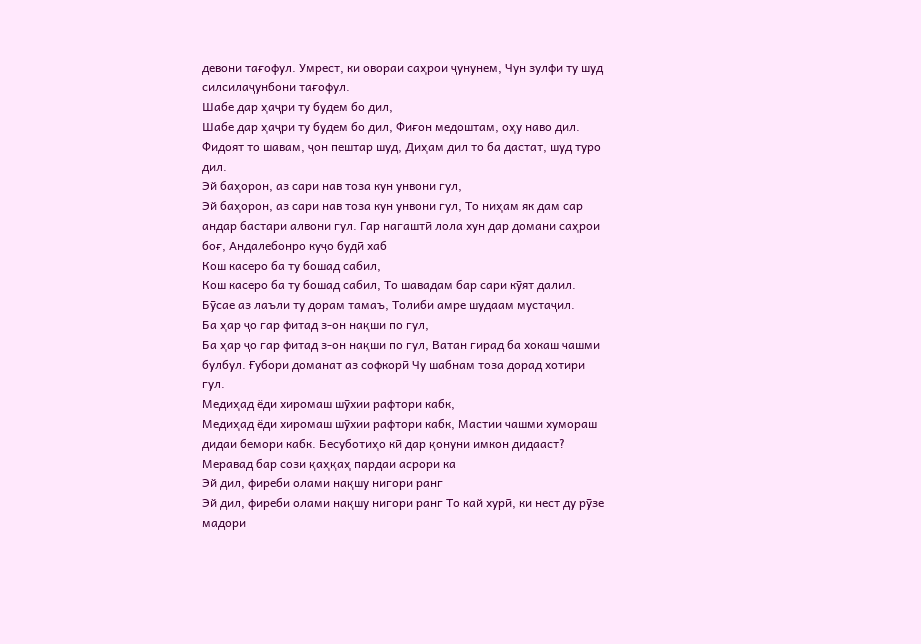девони тағофул. Умрест, ки овораи саҳрои ҷунунем, Чун зулфи ту шуд силсилаҷунбони тағофул.
Шабе дар ҳаҷри ту будем бо дил,
Шабе дар ҳаҷри ту будем бо дил, Фиғон медоштам, оҳу наво дил. Фидоят то шавам, ҷон пештар шуд, Диҳам дил то ба дастат, шуд туро дил.
Эй баҳорон, аз сари нав тоза кун унвони гул,
Эй баҳорон, аз сари нав тоза кун унвони гул, То ниҳам як дам сар андар бастари алвони гул. Гар нагаштӣ лола хун дар домани саҳрои боғ, Андалебонро куҷо будӣ хаб
Кош касеро ба ту бошад сабил,
Кош касеро ба ту бошад сабил, То шавадам бар сари кӯят далил. Бӯсае аз лаъли ту дорам тамаъ, Толиби амре шудаам мустаҷил.
Ба ҳар ҷо гар фитад з-он нақши по гул,
Ба ҳар ҷо гар фитад з-он нақши по гул, Ватан гирад ба хокаш чашми булбул. Ғубори доманат аз софкорӣ Чу шабнам тоза дорад хотири гул.
Медиҳад ёди хиромаш шӯхии рафтори кабк,
Медиҳад ёди хиромаш шӯхии рафтори кабк, Мастии чашми хумораш дидаи бемори кабк. Бесуботиҳо кӣ дар қонуни имкон дидааст? Меравад бар сози қаҳқаҳ пардаи асрори ка
Эй дил, фиреби олами нақшу нигори ранг
Эй дил, фиреби олами нақшу нигори ранг То кай хурӣ, ки нест ду рӯзе мадори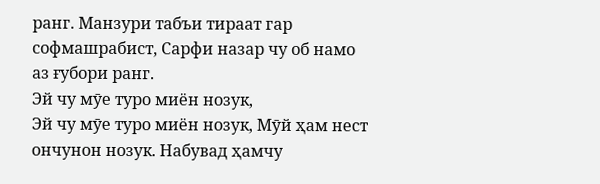ранг. Манзури табъи тираат гар софмашрабист, Сарфи назар чу об намо аз ғубори ранг.
Эй чу мӯе туро миён нозук,
Эй чу мӯе туро миён нозук, Мӯй ҳам нест ончунон нозук. Набувад ҳамчу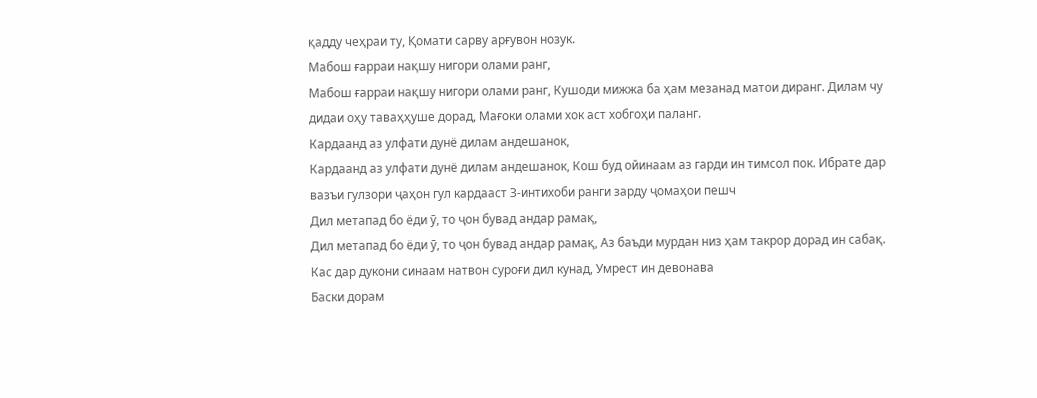қадду чеҳраи ту, Қомати сарву арғувон нозук.
Мабош ғарраи нақшу нигори олами ранг,
Мабош ғарраи нақшу нигори олами ранг, Кушоди мижжа ба ҳам мезанад матои диранг. Дилам чу дидаи оҳу таваҳҳуше дорад, Мағоки олами хок аст хобгоҳи паланг.
Кардаанд аз улфати дунё дилам андешанок,
Кардаанд аз улфати дунё дилам андешанок, Кош буд ойинаам аз гарди ин тимсол пок. Ибрате дар вазъи гулзори ҷаҳон гул кардааст З-интихоби ранги зарду ҷомаҳои пешч
Дил метапад бо ёди ӯ, то ҷон бувад андар рамақ,
Дил метапад бо ёди ӯ, то ҷон бувад андар рамақ, Аз баъди мурдан низ ҳам такрор дорад ин сабақ. Кас дар дукони синаам натвон суроғи дил кунад, Умрест ин девонава
Баски дорам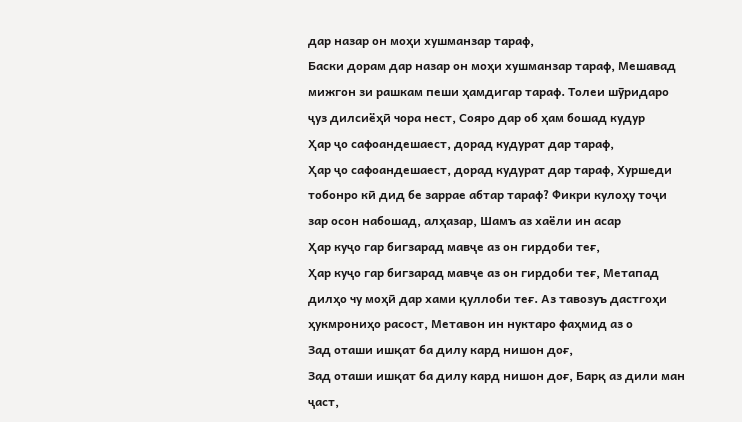дар назар он моҳи хушманзар тараф,
Баски дорам дар назар он моҳи хушманзар тараф, Мешавад мижгон зи рашкам пеши ҳамдигар тараф. Толеи шӯридаро ҷуз дилсиёҳӣ чора нест, Сояро дар об ҳам бошад кудур
Ҳар ҷо сафоандешаест, дорад кудурат дар тараф,
Ҳар ҷо сафоандешаест, дорад кудурат дар тараф, Хуршеди тобонро кӣ дид бе заррае абтар тараф? Фикри кулоҳу тоҷи зар осон набошад, алҳазар, Шамъ аз хаёли ин асар
Ҳар куҷо гар бигзарад мавҷе аз он гирдоби теғ,
Ҳар куҷо гар бигзарад мавҷе аз он гирдоби теғ, Метапад дилҳо чу моҳӣ дар хами қуллоби теғ. Аз тавозуъ дастгоҳи ҳукмрониҳо расост, Метавон ин нуктаро фаҳмид аз о
Зад оташи ишқат ба дилу кард нишон доғ,
Зад оташи ишқат ба дилу кард нишон доғ, Барқ аз дили ман ҷаст,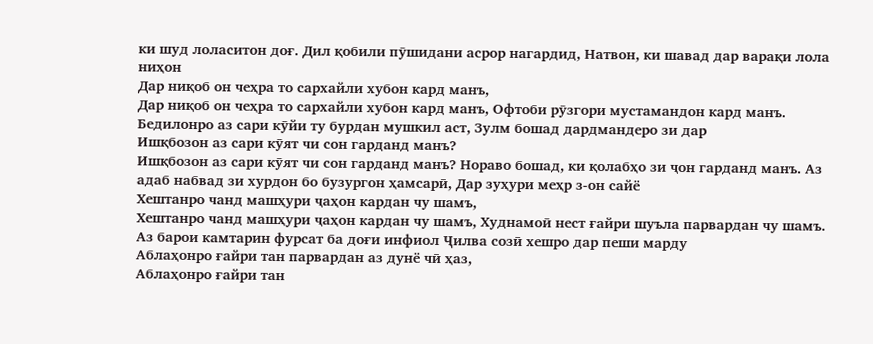ки шуд лоласитон доғ. Дил қобили пӯшидани асрор нагардид, Натвон, ки шавад дар варақи лола ниҳон
Дар ниқоб он чеҳра то сархайли хубон кард манъ,
Дар ниқоб он чеҳра то сархайли хубон кард манъ, Офтоби рӯзгори мустамандон кард манъ. Бедилонро аз сари кӯйи ту бурдан мушкил аст, Зулм бошад дардмандеро зи дар
Ишқбозон аз сари кӯят чи сон гарданд манъ?
Ишқбозон аз сари кӯят чи сон гарданд манъ? Нораво бошад, ки қолабҳо зи ҷон гарданд манъ. Аз адаб набвад зи хурдон бо бузургон ҳамсарӣ, Дар зуҳури меҳр з-он сайё
Хештанро чанд машҳури ҷаҳон кардан чу шамъ,
Хештанро чанд машҳури ҷаҳон кардан чу шамъ, Худнамоӣ нест ғайри шуъла парвардан чу шамъ. Аз барои камтарин фурсат ба доғи инфиол Ҷилва созӣ хешро дар пеши марду
Аблаҳонро ғайри тан парвардан аз дунё чӣ ҳаз,
Аблаҳонро ғайри тан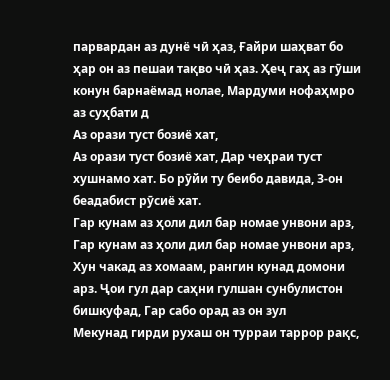парвардан аз дунё чӣ ҳаз, Ғайри шаҳват бо ҳар он аз пешаи тақво чӣ ҳаз. Ҳеҷ гаҳ аз гӯши конун барнаёмад нолае, Мардуми нофаҳмро аз суҳбати д
Аз орази туст бозиё хат,
Аз орази туст бозиё хат, Дар чеҳраи туст хушнамо хат. Бо рӯйи ту беибо давида, З-он беадабист рӯсиё хат.
Гар кунам аз ҳоли дил бар номае унвони арз,
Гар кунам аз ҳоли дил бар номае унвони арз, Хун чакад аз хомаам, рангин кунад домони арз. Ҷои гул дар саҳни гулшан сунбулистон бишкуфад, Гар сабо орад аз он зул
Мекунад гирди рухаш он турраи таррор рақс,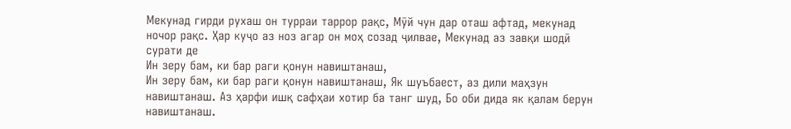Мекунад гирди рухаш он турраи таррор рақс, Мӯй чун дар оташ афтад, мекунад ночор рақс. Ҳар куҷо аз ноз агар он моҳ созад ҷилвае, Мекунад аз завқи шодӣ сурати де
Ин зеру бам, ки бар раги қонун навиштанаш,
Ин зеру бам, ки бар раги қонун навиштанаш, Як шуъбаест, аз дили маҳзун навиштанаш. Аз ҳарфи ишқ сафҳаи хотир ба танг шуд, Бо оби дида як қалам берун навиштанаш.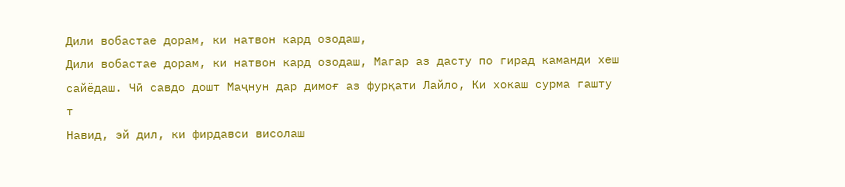Дили вобастае дорам, ки натвон кард озодаш,
Дили вобастае дорам, ки натвон кард озодаш, Магар аз дасту по гирад каманди хеш сайёдаш. Чӣ савдо дошт Маҷнун дар димоғ аз фурқати Лайло, Ки хокаш сурма гашту т
Навид, эй дил, ки фирдавси висолаш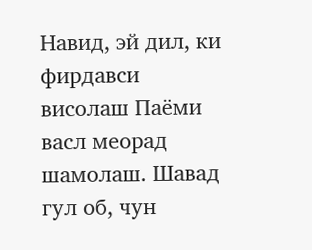Навид, эй дил, ки фирдавси висолаш Паёми васл меорад шамолаш. Шавад гул об, чун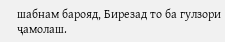шабнам барояд, Бирезад то ба гулзори ҷамолаш.